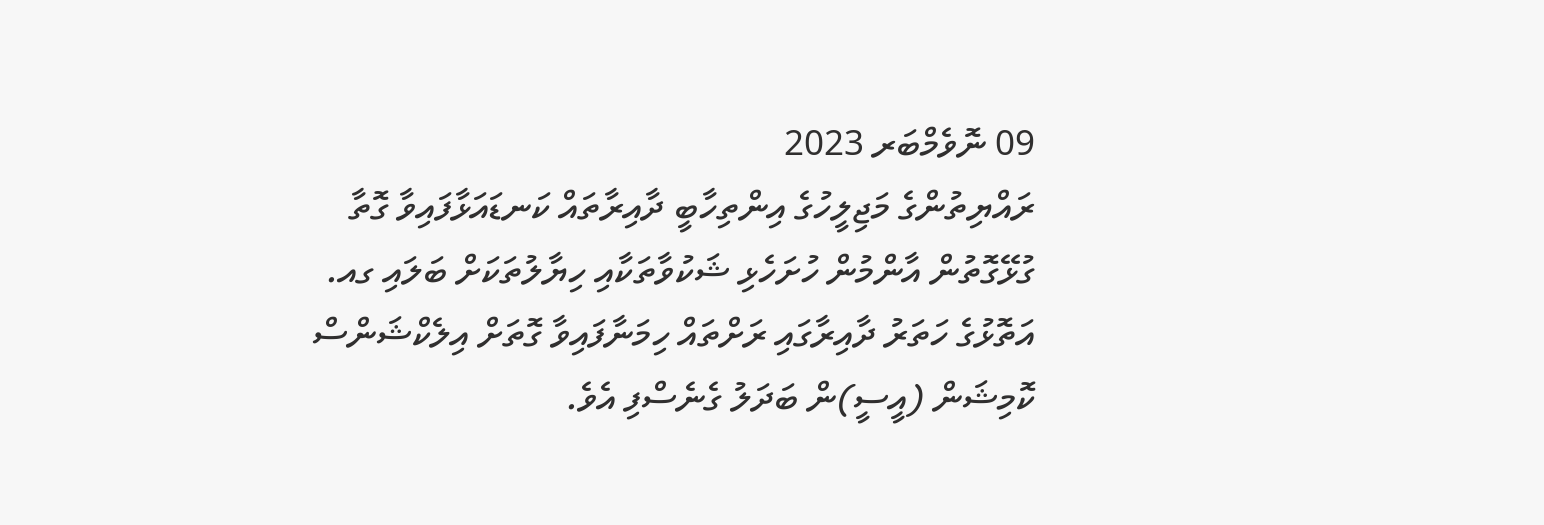09 ނޮވެމްބަރ 2023
ރައްޔިތުންގެ މަޖިލީހުގެ އިންތިހާބީ ދާއިރާތައް ކަނޑައަޅާފައިވާ ގޮތާ ގުޅޭގޮތުން އާންމުން ހުށަހެޅި ޝަކުވާތަކާއި ހިޔާލުތަކަށް ބަލައި ގއ. އަތޮޅުގެ ހަތަރު ދާއިރާގައި ރަށްތައް ހިމަނާފައިވާ ގޮތަށް އިލެކްޝަންސް ކޮމިޝަން (އީސީ)ން ބަދަލު ގެނެސްފި އެވެ.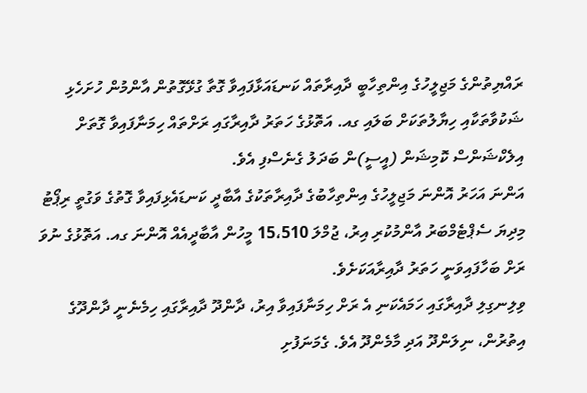ރައްޔިތުންގެ މަޖިލީހުގެ އިންތިހާބީ ދާއިރާތައް ކަނޑައަޅާފައިވާ ގޮތާ ގުޅޭގޮތުން އާންމުން ހުށަހެޅި ޝަކުވާތަކާއި ހިޔާލުތަކަށް ބަލައި ގއ. އަތޮޅުގެ ހަތަރު ދާއިރާގައި ރަށްތައް ހިމަނާފައިވާ ގޮތަށް އިލެކްޝަންސް ކޮމިޝަން (އީސީ)ން ބަދަލު ގެނެސްފި އެވެ.
އަންނަ އަހަރު އޮންނަ މަޖިލީހުގެ އިންތިހާބުގެ ދާއިރާތަކުގެ އާބާދީ ކަނޑައެޅިފައިވާ ގޮތުގެ ވަގުތީ ރިޕޯޓު މިދިޔަ ސެޕްޓެމްބަރު އާންމުކުރި އިރު، ޖުމްލަ 15،510 މީހުން އާބާދީއެއް އޮންނަ ގއ. އަތޮޅުގެ ނުވަ ރަށް ބަހާފައިވަނީ ހަތަރު ދާއިރާއަކަށެވެ.
ވިލިނގިލި ދާއިރާގައި ހަމައެކަނި އެ ރަށް ހިމަނާފައިވާ އިރު، ދާންދޫ ދާއިރާގައި ހިމެނެނީ ދާންދޫގެ އިތުރުން، ނިލަންދޫ އަދި މާމެންދޫ އެވެ. ގެމަނަފުށި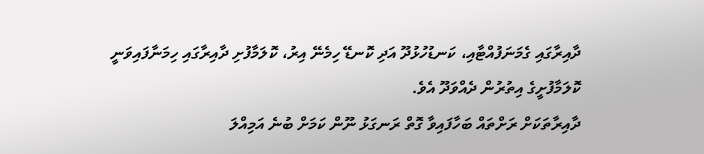ދާއިރާގައި ގެމަނަފުއްޓާއި، ކަނޑުހުޅުދޫ އަދި ކޮނޑޭ ހިމެނޭ އިރު، ކޮލަމާފުށި ދާއިރާގައި ހިމަނާފައިވަނީ ކޮލަމާފުށީގެ އިތުރުން ދެއްވަދޫ އެވެ.
ދާއިރާތަކަށް ރަށްތައް ބަހާފައިވާ ގޮތް ރަނގަޅު ނޫން ކަމަށް ބުނެ އަމިއްލަ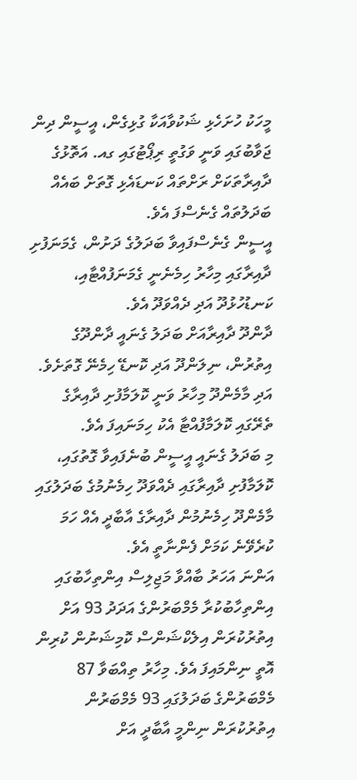މީހަކު ހުށަހެޅި ޝަކުވާއަކާ ގުޅިގެން، އީސީން ދިން ޖަވާބުގައި ވަނީ ވަގުތީ ރިޕޯޓުގައި ގއ. އަތޮޅުގެ ދާއިރާތަކަށް ރަށްތައް ކަނޑައެޅި ގޮތަށް ބައެއް ބަދަލުތައް ގެނެސްފަ އެވެ.
އީސީން ގެނެސްފައިވާ ބަދަލުގެ ދަށުން، ގެމަނަފުށި ދާއިރާގައި މިހާރު ހިމެނެނީ ގެމަނަފުއްޓާއި، ކަނޑުހުޅުދޫ އަދި ދެއްވަދޫ އެވެ.
ދާންދޫ ދާއިރާއަށް ބަދަލު ގެނައީ ދާންދޫގެ އިތުރުން، ނިލަންދޫ އަދި ކޮނޑޭ ހިމެނޭ ގޮތަށެވެ. އަދި މާމެންދޫ މިހާރު ވަނީ ކޮލަމާފުށި ދާއިރާގެ ތެރޭގައި ކޮލަމާފުއްޓާ އެކު ހިމަނައިފަ އެވެ.
މި ބަދަލު ގެނައީ އީސީން ބުނެފައިވާ ގޮތުގައި، ކޮލަމާފުށި ދާއިރާގައި ދެއްވަދޫ ހިމެނުމުގެ ބަދަލުގައި މާމެންދޫ ހިމެނުމުން ދާއިރާގެ އާބާދީ އެއް ހަމަ ކުރެވޭނެ ކަމަށް ފެންނާތީ އެވެ.
އަންނަ އަހަރު ބާއްވާ މަޖިލިސް އިންތިހާބުގައި އިންތިހާބުކުރާ މެމްބަރުންގެ އަދަދު 93 އަށް އިތުރުކުރަން އިލެކްޝަންސް ކޮމިޝަނުން ކުރިން އޮތީ ނިންމައިފަ އެވެ. މިހާރު ތިއްބަވާ 87 މެމްބަރުންގެ ބަދަލުގައި 93 މެމްބަރުން އިތުރުކުރަން ނިންމީ އާބާދީ އަށް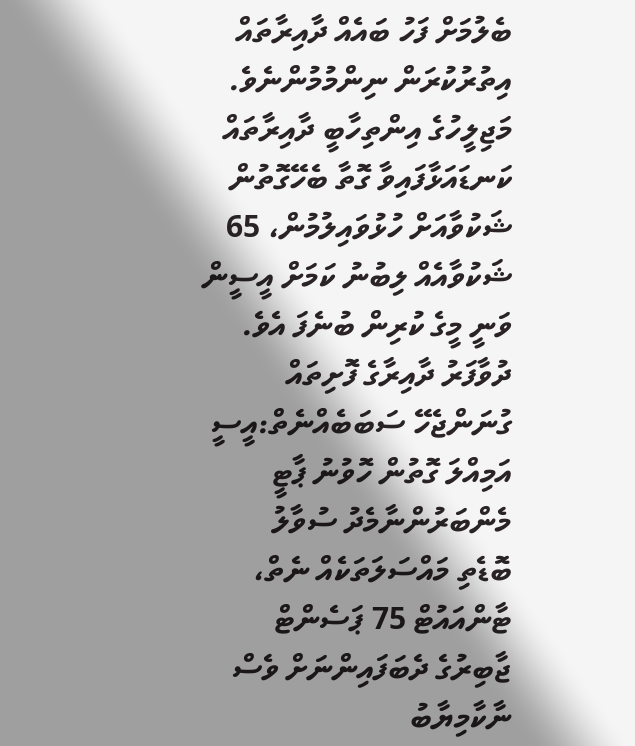ބެލުމަށް ފަހު ބައެއް ދާއިރާތައް އިތުރުކުރަން ނިންމުމުންނެވެ.
މަޖިލީހުގެ އިންތިހާބީ ދާއިރާތައް ކަނޑައަޅާފައިވާ ގޮތާ ބެހޭގޮތުން ޝަކުވާއަށް ހުޅުވައިލުމުން، 65 ޝަކުވާއެއް ލިބުނު ކަމަށް އީސީން ވަނީ މީގެ ކުރިން ބުނެފަ އެވެ.
ދުވާފަރު ދާއިރާގެ ފޮށިތައް ގުނަންޖެހޭ ސަބަބެއްނެތް:އީސީ
އަމިއްލަ ގޮތުން ހޮވުނު ޕާޓީ މެންބަރުންނާމެދު ސުވާލު
ބޮޑެތި މައްސަލަތަކެއް ނެތް، ޓާންއައުޓް 75 ޕަސެންޓް
ޖާބިރުގެ ދެބަފައިންނަށް ވެސް ނާކާމިޔާބު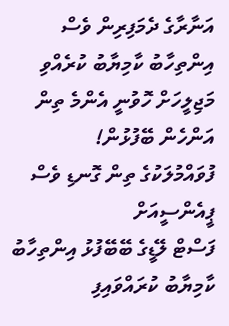އަނާރާގެ ދެމަފިރިން ވެސް އިންތިހާބު ކާމިޔާބު ކުރެއްވި
މަޖިލީހަށް ހޮވުނީ އެންމެ ތިން އަންހެން ބޭފުޅުން!
ފުވައްމުލަކުގެ ތިން ގޮނޑި ވެސް ޕީއެންސީއަށް
ފަސްޓް ލޭޑީގެ ބޭބޭފުޅު އިންތިހާބު ކާމިޔާބު ކުރައްވައިފި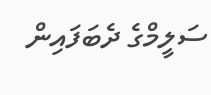ސަލީމްގެ ދެބަފައިން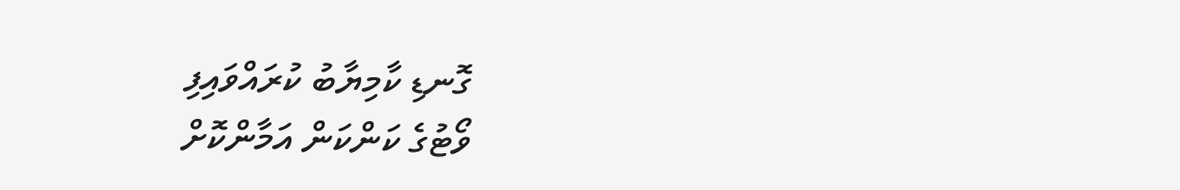ގޮނޑި ކާމިޔާބު ކުރައްވައިފި
ވޯޓުގެ ކަންކަން އަމާންކޮށް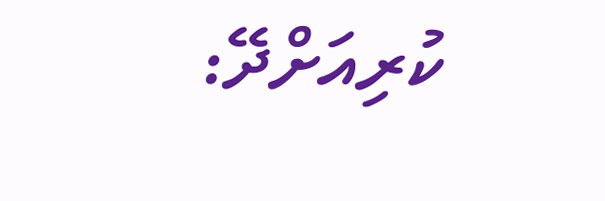ކުރިއަށްދޭ: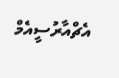އެޗްއާރުސީއެމް